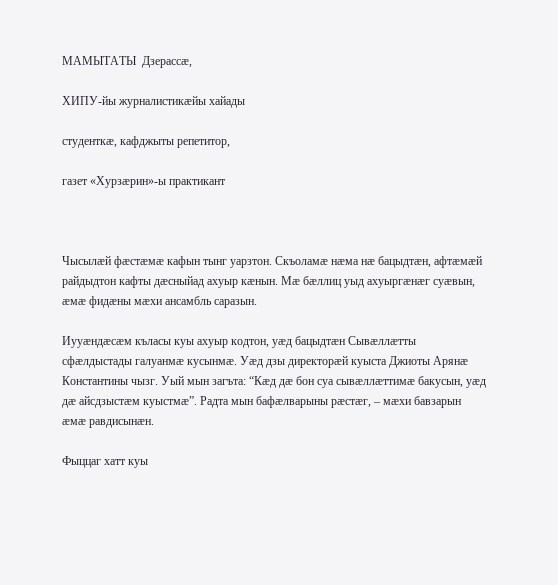МАМЫТАТЫ  Дзерассæ,

ХИПУ-йы журналистикæйы хайады

студенткæ, кафджыты репетитор,

газет «Хурзæрин»-ы практикант



Чысылæй фæстæмæ кафын тынг уарзтон. Скъоламæ нæма нæ бацыдтæн, афтæмæй райдыдтон кафты дæсныйад ахуыр кæнын. Мæ бæллиц уыд ахуыргæнæг суæвын, æмæ фидæны мæхи ансамбль саразын.

Иууæндæсæм къласы куы ахуыр кодтон, уæд бацыдтæн Сывæллæтты сфæлдыстады галуанмæ кусынмæ. Уæд дзы директорæй куыста Джиоты Арянæ Константины чызг. Уый мын загъта: “Кæд дæ бон суа сывæллæттимæ бакусын, уæд дæ айсдзыстæм куыстмæ”. Радта мын бафæлварыны рæстæг, – мæхи бавзарын æмæ равдисынæн.

Фыццаг хатт куы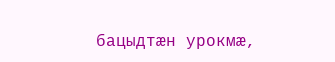бацыдтæн урокмæ,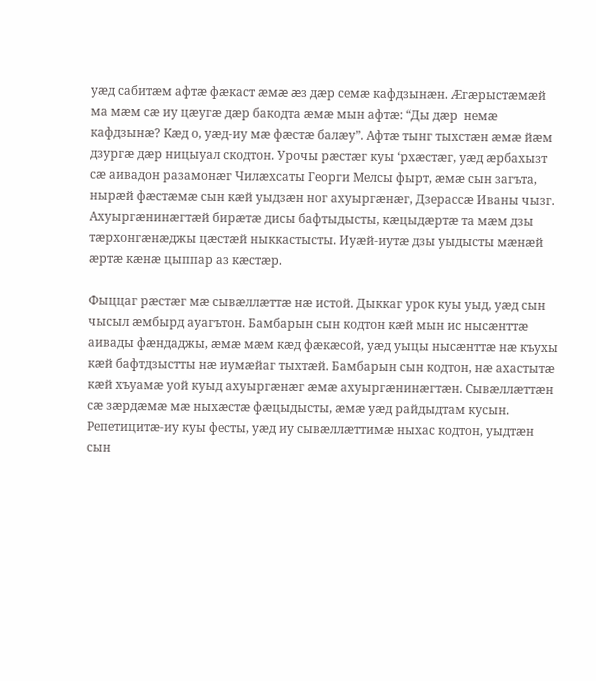уæд сабитæм афтæ фæкаст æмæ æз дæр семæ кафдзынæн. Æгæрыстæмæй ма мæм сæ иу цæугæ дæр бакодта æмæ мын афтæ: “Ды дæр  немæ кафдзынæ? Кæд о, уæд-иу мæ фæстæ балæу”. Афтæ тынг тыхстæн æмæ йæм дзургæ дæр ницыуал скодтон. Урочы рæстæг куы ‘рхæстæг, уæд æрбахызт сæ аивадон разамонæг Чилæхсаты Георги Мелсы фырт, æмæ сын загъта, нырæй фæстæмæ сын кæй уыдзæн ног ахуыргæнæг, Дзерассæ Иваны чызг. Ахуыргæнинæгтæй бирæтæ дисы бафтыдысты, кæцыдæртæ та мæм дзы тæрхонгæнæджы цæстæй ныккастысты. Иуæй-иутæ дзы уыдысты мæнæй æртæ кæнæ цыппар аз кæстæр.

Фыццаг рæстæг мæ сывæллæттæ нæ истой. Дыккаг урок куы уыд, уæд сын чысыл æмбырд ауагътон. Бамбарын сын кодтон кæй мын ис нысæнттæ аивады фæндаджы, æмæ мæм кæд фæкæсой, уæд уыцы нысæнттæ нæ къухы кæй бафтдзыстты нæ иумæйаг тыхтæй. Бамбарын сын кодтон, нæ ахастытæ кæй хъуамæ уой куыд ахуыргæнæг æмæ ахуыргæнинæгтæн. Сывæллæттæн сæ зæрдæмæ мæ ныхæстæ фæцыдысты, æмæ уæд райдыдтам кусын. Репетицитæ-иу куы фесты, уæд иу сывæллæттимæ ныхас кодтон, уыдтæн сын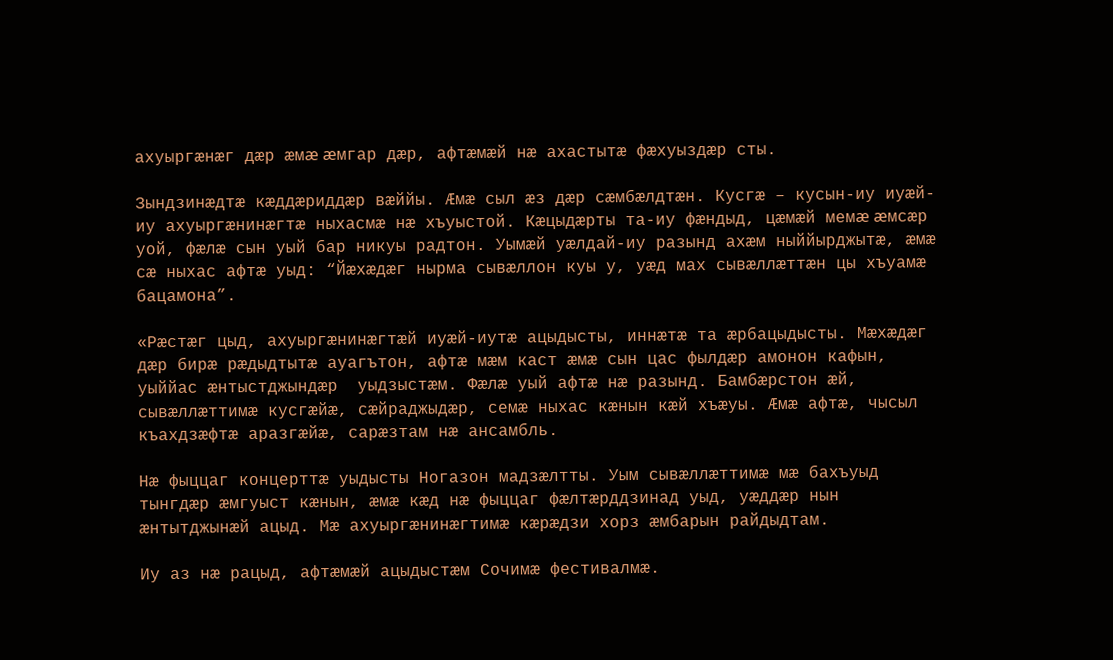ахуыргæнæг дæр æмæ æмгар дæр, афтæмæй нæ ахастытæ фæхуыздæр сты.

Зындзинæдтæ кæддæриддæр вæййы. Æмæ сыл æз дæр сæмбæлдтæн. Кусгæ – кусын-иу иуæй-иу ахуыргæнинæгтæ ныхасмæ нæ хъуыстой. Кæцыдæрты та-иу фæндыд, цæмæй мемæ æмсæр уой, фæлæ сын уый бар никуы радтон. Уымæй уæлдай-иу разынд ахæм ныййырджытæ, æмæ сæ ныхас афтæ уыд: “Йæхæдæг нырма сывæллон куы у, уæд мах сывæллæттæн цы хъуамæ бацамона”.

«Рæстæг цыд, ахуыргæнинæгтæй иуæй-иутæ ацыдысты, иннæтæ та æрбацыдысты. Мæхæдæг дæр бирæ рæдыдтытæ ауагътон, афтæ мæм каст æмæ сын цас фылдæр амонон кафын, уыййас æнтыстджындæр  уыдзыстæм. Фæлæ уый афтæ нæ разынд. Бамбæрстон æй, сывæллæттимæ кусгæйæ, сæйраджыдæр, семæ ныхас кæнын кæй хъæуы. Æмæ афтæ, чысыл къахдзæфтæ аразгæйæ, сарæзтам нæ ансамбль.

Нæ фыццаг концерттæ уыдысты Ногазон мадзæлтты. Уым сывæллæттимæ мæ бахъуыд тынгдæр æмгуыст кæнын, æмæ кæд нæ фыццаг фӕлтӕрддзинад уыд, уæддæр нын æнтытджынæй ацыд. Мæ ахуыргæнинæгтимæ кæрæдзи хорз æмбарын райдыдтам.

Иу аз нæ рацыд, афтæмæй ацыдыстæм Сочимæ фестивалмæ.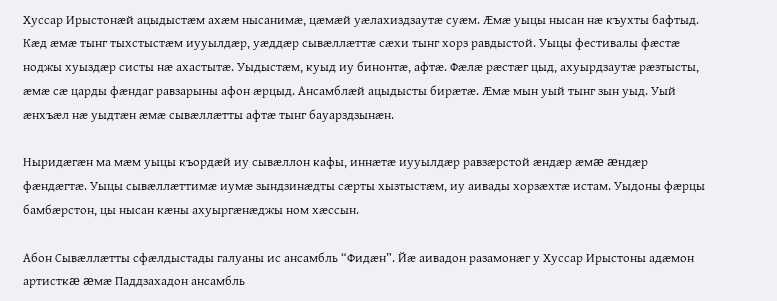Хуссар Ирыстонæй ацыдыстæм ахæм нысанимæ, цæмæй уæлахиздзаутæ суæм. Æмæ уыцы нысан нæ къухты бафтыд. Кæд æмæ тынг тыхстыстæм иууылдæр, уæддæр сывæллæттæ сæхи тынг хорз равдыстой. Уыцы фестивалы фæстæ ноджы хуыздæр систы нæ ахастытæ. Уыдыстæм, куыд иу бинонтæ, афтæ. Фæлæ рæстæг цыд, ахуырдзаутæ рæзтысты, æмæ сæ царды фæндаг равзарыны афон æрцыд. Ансамблæй ацыдысты бирæтæ. Æмæ мын уый тынг зын уыд. Уый æнхъæл нæ уыдтæн æмæ сывæллæтты афтæ тынг бауарздзынæн.

Ныридæгæн ма мæм уыцы къордæй иу сывæллон кафы, иннæтæ иууылдæр равзæрстой æндæр æмæ æндæр фæндæгтæ. Уыцы сывæллæттимæ иумæ зындзинæдты сæрты хызтыстæм, иу аивады хорзæхтæ истам. Уыдоны фæрцы бамбæрстон, цы нысан кæны ахуыргæнæджы ном хæссын.

Абон Сывæллæтты сфæлдыстады галуаны ис ансамбль “Фидæн”. Йæ аивадон разамонæг у Хуссар Ирыстоны адæмон артисткæ æмæ Паддзахадон ансамбль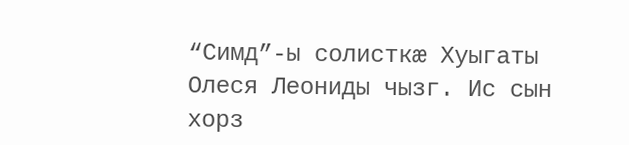“Симд”-ы солисткæ Хуыгаты Олеся Леониды чызг. Ис сын хорз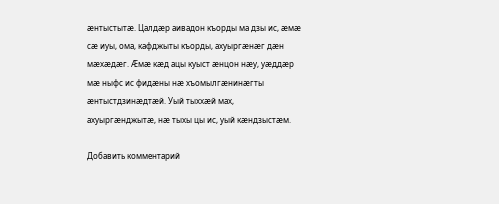æнтыстытæ. Цалдæр аивадон къорды ма дзы ис, æмæ сæ иуы, ома, кафджыты къорды, ахуыргæнæг дæн мæхæдæг. Æмæ кæд ацы куыст æнцон нæу, уæддæр мæ ныфс ис фидæны нæ хъомылгæнинæгты æнтыстдзинæдтæй. Уый тыххæй мах, ахуыргæнджытæ, нæ тыхы цы ис, уый кæндзыстæм.

Добавить комментарий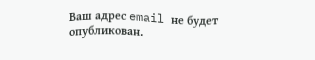Ваш адрес email не будет опубликован.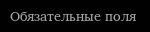Обязательные поля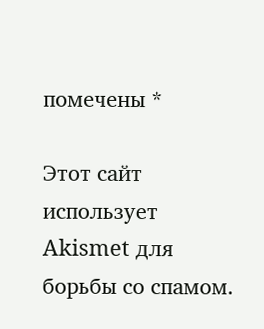помечены *

Этот сайт использует Akismet для борьбы со спамом.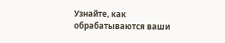Узнайте, как обрабатываются ваши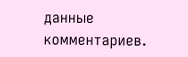данные комментариев.